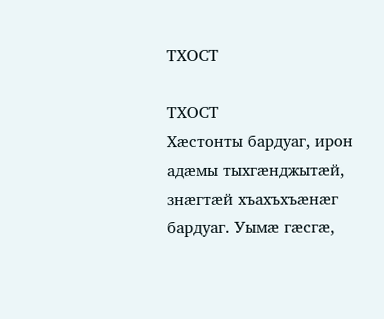ТХОСТ

ТХОСТ
Хæстонты бардуаг, ирон адæмы тыхгæнджытæй, знæгтæй хъахъхъæнæг бардуаг. Уымæ гæсгæ,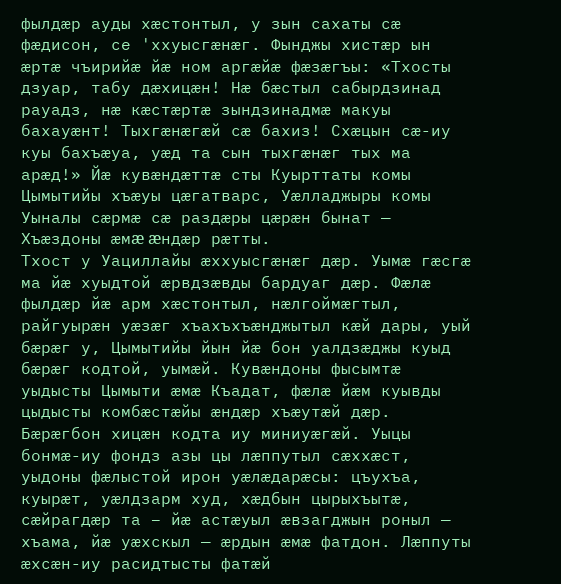фылдæр ауды хæстонтыл, у зын сахаты сæ фæдисон, се 'ххуысгæнæг. Фынджы хистæр ын æртæ чъирийæ йæ ном аргæйæ фæзæгъы: «Тхосты дзуар, табу дæхицæн! Нæ бæстыл сабырдзинад рауадз, нæ кæстæртæ зындзинадмæ макуы бахауæнт! Тыхгæнæгæй сæ бахиз! Схæцын сæ-иу куы бахъæуа, уæд та сын тыхгæнæг тых ма арæд!» Йæ кувæндæттæ сты Куырттаты комы Цымытийы хъæуы цæгатварс, Уæлладжыры комы Уыналы сæрмæ сæ раздæры цæрæн бынат — Хъæздоны æмæ æндæр рæтты.
Тхост у Уациллайы æххуысгæнæг дæр. Уымæ гæсгæ ма йæ хуыдтой æрвдзæвды бардуаг дæр. Фæлæ фылдæр йæ арм хæстонтыл, нæлгоймæгтыл, райгуырæн уæзæг хъахъхъæнджытыл кæй дары, уый бæрæг у, Цымытийы йын йæ бон уалдзæджы куыд бæрæг кодтой, уымæй. Кувæндоны фысымтæ уыдысты Цымыти æмæ Къадат, фæлæ йæм куывды цыдысты комбæстæйы æндæр хъæутæй дæр. Бæрæгбон хицæн кодта иу миниуæгæй. Уыцы бонмæ-иу фондз азы цы лæппутыл сæххæст, уыдоны фæлыстой ирон уæлæдарæсы: цъухъа, куырæт, уæлдзарм худ, хæдбын цырыхъытæ, сæйрагдæр та – йæ астæуыл æвзагджын роныл — хъама, йæ уæхскыл — æрдын æмæ фатдон. Лæппуты æхсæн-иу расидтысты фатæй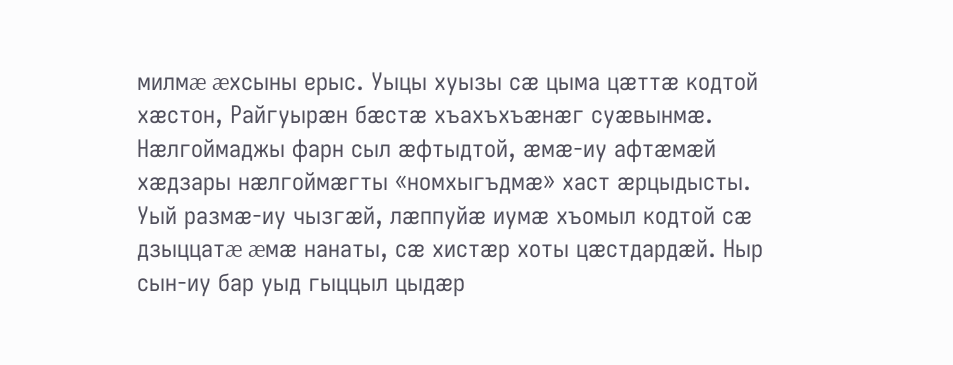милмæ æхсыны ерыс. Уыцы хуызы сæ цыма цæттæ кодтой хæстон, Райгуырæн бæстæ хъахъхъæнæг суæвынмæ. Нæлгоймаджы фарн сыл æфтыдтой, æмæ-иу афтæмæй хæдзары нæлгоймæгты «номхыгъдмæ» хаст æрцыдысты. Уый размæ-иу чызгæй, лæппуйæ иумæ хъомыл кодтой сæ дзыццатæ æмæ нанаты, сæ хистæр хоты цæстдардæй. Ныр сын-иу бар уыд гыццыл цыдæр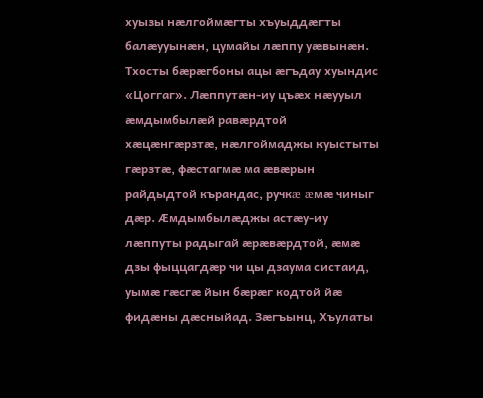хуызы нæлгоймæгты хъуыддæгты балæууынæн, цумайы лæппу уæвынæн.
Тхосты бæрæгбоны ацы æгъдау хуындис «Цоггаг». Лæппутæн-иу цъæх нæууыл æмдымбылæй равæрдтой хæцæнгæрзтæ, нæлгоймаджы куыстыты гæрзтæ, фæстагмæ ма æвæрын райдыдтой кърандас, ручкæ æмæ чиныг дæр. Æмдымбылæджы астæу-иу лæппуты радыгай æрæвæрдтой, æмæ дзы фыццагдæр чи цы дзаума систаид, уымæ гæсгæ йын бæрæг кодтой йæ фидæны дæсныйад. Зæгъынц, Хъулаты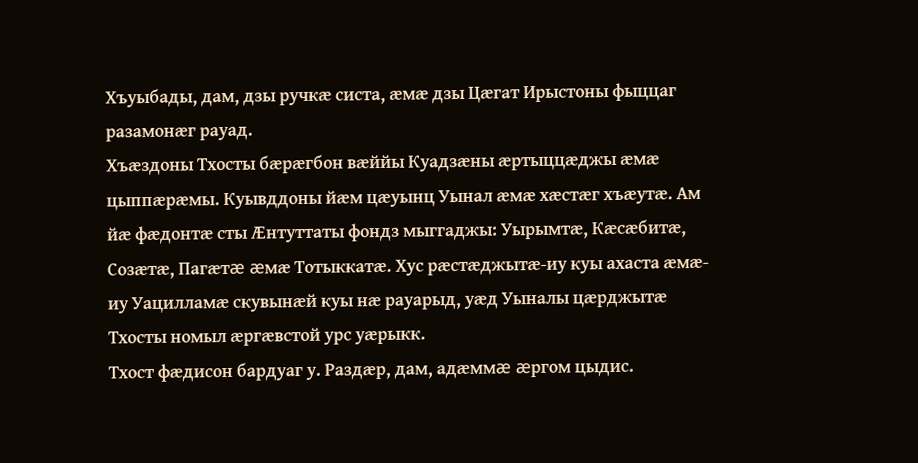Хъуыбады, дам, дзы ручкæ систа, æмæ дзы Цæгат Ирыстоны фыццаг разамонæг рауад.
Хъæздоны Тхосты бæрæгбон вæййы Куадзæны æртыццæджы æмæ цыппæрæмы. Куывддоны йæм цæуынц Уынал æмæ хæстæг хъæутæ. Ам йæ фæдонтæ сты Æнтуттаты фондз мыггаджы: Уырымтæ, Кæсæбитæ, Созæтæ, Пагæтæ æмæ Тотыккатæ. Хус рæстæджытæ-иу куы ахаста æмæ-иу Уацилламæ скувынæй куы нæ рауарыд, уæд Уыналы цæрджытæ Тхосты номыл æргæвстой урс уæрыкк.
Тхост фæдисон бардуаг у. Раздæр, дам, адæммæ æргом цыдис.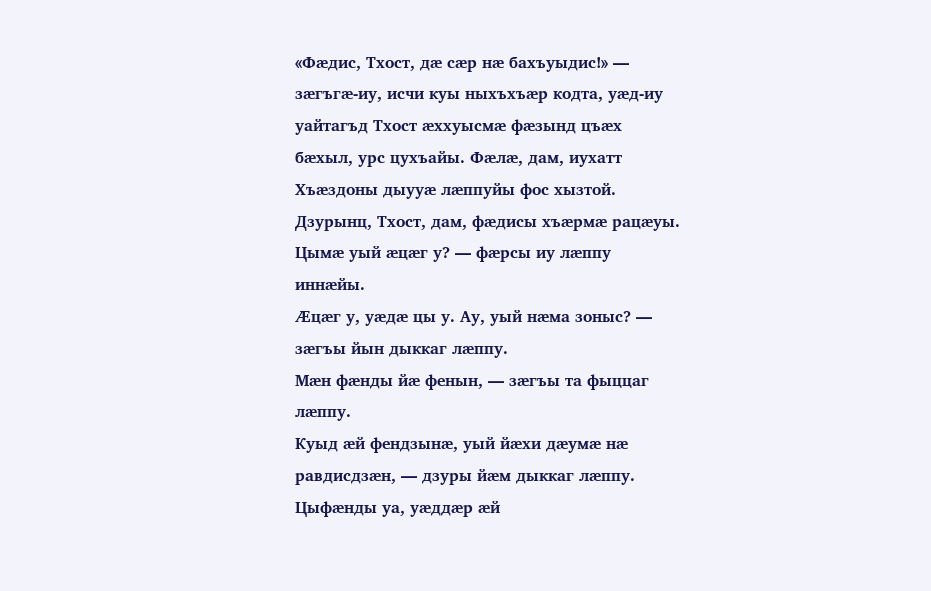«Фæдис, Тхост, дæ сæр нæ бахъуыдис!» — зæгъгæ-иу, исчи куы ныхъхъæр кодта, уæд-иу уайтагъд Тхост æххуысмæ фæзынд цъæх бæхыл, урс цухъайы. Фæлæ, дам, иухатт Хъæздоны дыууæ лæппуйы фос хызтой.
Дзурынц, Тхост, дам, фæдисы хъæрмæ рацæуы. Цымæ уый æцæг у? — фæрсы иу лæппу иннæйы.
Æцæг у, уæдæ цы у. Ау, уый нæма зоныс? — зæгъы йын дыккаг лæппу.
Мæн фæнды йæ фенын, — зæгъы та фыццаг лæппу.
Куыд æй фендзынæ, уый йæхи дæумæ нæ равдисдзæн, — дзуры йæм дыккаг лæппу.
Цыфæнды уа, уæддæр æй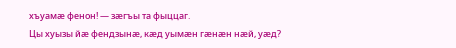хъуамæ фенон! — зæгъы та фыццаг.
Цы хуызы йæ фендзынæ, кæд уымæн гæнæн нæй, уæд?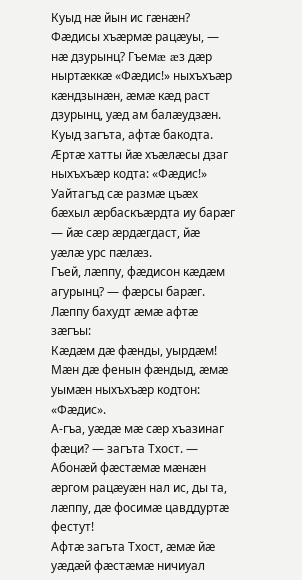Куыд нæ йын ис гæнæн? Фæдисы хъæрмæ рацæуы, — нæ дзурынц? Гъемæ æз дæр ныртæккæ «Фæдис!» ныхъхъæр кæндзынæн, æмæ кæд раст дзурынц, уæд ам балæудзæн.
Куыд загъта, афтæ бакодта. Æртæ хатты йæ хъæлæсы дзаг ныхъхъæр кодта: «Фæдис!» Уайтагъд сæ размæ цъæх бæхыл æрбаскъæрдта иу барæг — йæ сæр æрдæгдаст, йæ уæлæ урс пæлæз.
Гъей, лæппу, фæдисон кæдæм агурынц? — фæрсы барæг. Лæппу бахудт æмæ афтæ зæгъы:
Кæдæм дæ фæнды, уырдæм! Мæн дæ фенын фæндыд, æмæ уымæн ныхъхъæр кодтон: «Фæдис».
А-гъа, уæдæ мæ сæр хъазинаг фæци? — загъта Тхост. — Абонæй фæстæмæ мæнæн æргом рацæуæн нал ис, ды та, лæппу, дæ фосимæ цавддуртæ фестут!
Афтæ загъта Тхост, æмæ йæ уæдæй фæстæмæ ничиуал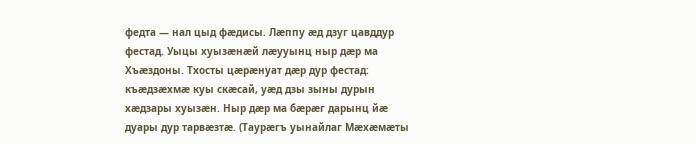федта — нал цыд фæдисы. Лæппу æд дзуг цавддур фестад. Уыцы хуызæнæй лæууынц ныр дæр ма Хъæздоны. Тхосты цæрæнуат дæр дур фестад: къæдзæхмæ куы скæсай, уæд дзы зыны дурын хæдзары хуызæн. Ныр дæр ма бæрæг дарынц йæ дуары дур тарвæзтæ. (Таурæгъ уынайлаг Мæхæмæты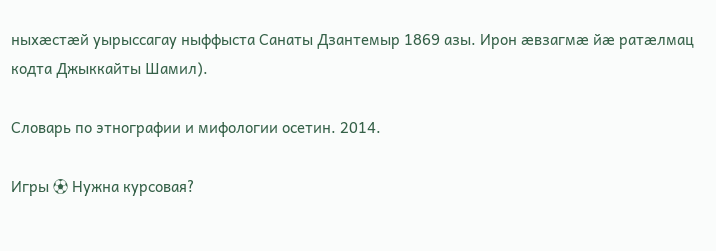ныхæстæй уырыссагау ныффыста Санаты Дзантемыр 1869 азы. Ирон æвзагмæ йæ ратæлмац кодта Джыккайты Шамил).

Словарь по этнографии и мифологии осетин. 2014.

Игры ⚽ Нужна курсовая?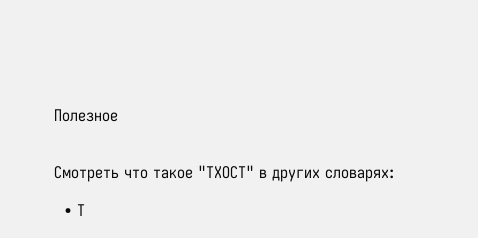Полезное


Смотреть что такое "ТХОСТ" в других словарях:

  • Т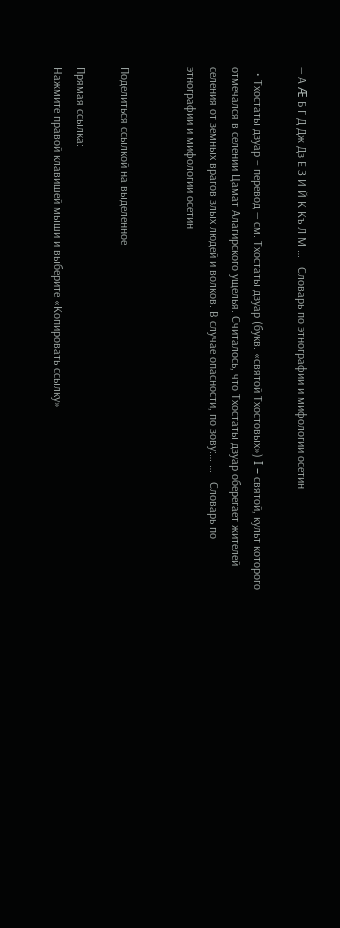— А Æ Б Г Д Дж Дз Е З И Й К Къ Л М …   Словарь по этнографии и мифологии осетин

  • Тхостаты дзуар – перевод — см. Тхостаты дзуар (букв. «святой Тхостовых») I – святой, культ которого отмечался в селении Цамат Алагирского ущелья. Считалось, что Тхостаты дзуар оберегает жителей селения от земных врагов злых людей и волков. В случае опасности, по зову:… …   Словарь по этнографии и мифологии осетин


Поделиться ссылкой на выделенное

Прямая ссылка:
Нажмите правой клавишей мыши и выберите «Копировать ссылку»